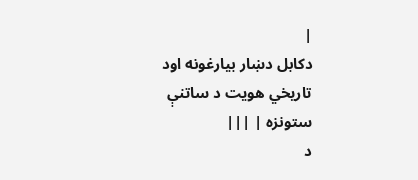|
دکابل دښار بيارغونه اود تاريخي هويت د ساتنې ستونزه | |||
د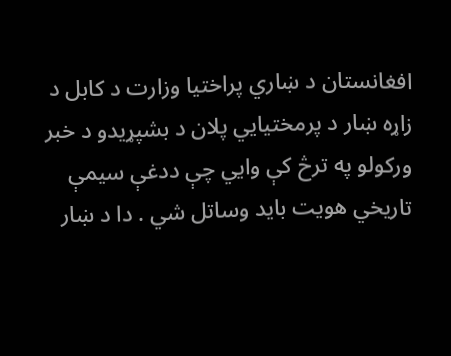افغانستان د ښاري پراختيا وزارت د کابل د زاړه ښار د پرمختيايي پلان د بشپړيدو د خبر ورکولو په ترڅ کې وايي چې ددغې سيمې تاريخي هويت بايد وساتل شي . دا د ښار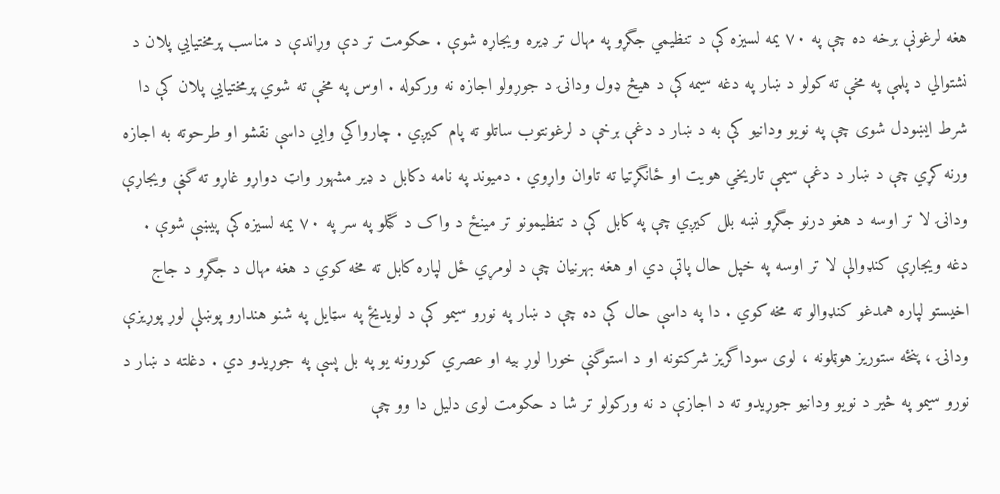هغه لرغونې برخه ده چې په ٧٠ يمه لسيزه کې د تنظيمي جگړو په مهال تر ډيره ويجاړه شوې . حکومت تر دې وړاندې د مناسب پرمختيايي پلان د نشتوالي د پلمې په مخې ته کولو د ښار په دغه سيمه کې د هيڅ ډول ودانۍ د جوړولو اجازه نه ورکوله . اوس په مخې ته شوي پرمختيايي پلان کې دا شرط ايښودل شوى چې په نويو ودانيو کې به د ښار د دغې برخې د لرغونتوب ساتلو ته پام کيږي . چارواکي وايي داسې نقشو او طرحوته به اجازه ورنه کړي چې د ښار د دغې سيمې تاريخي هويت او ځانگړتيا ته تاوان واړوي . دميوند په نامه دکابل د ډير مشهور واټ دواړو غاړو ته گڼې ويجاړې ودانۍ لا تر اوسه د هغو درنو جگړو نښه بلل کيږي چې په کابل کې د تنظيمونو تر مينځ د واک د گټلو په سر په ٧٠ يمه لسيزه کې پيښې شوې . دغه ويجاړې کنډوالې لا تر اوسه په خپل حال پاتې دي او هغه بهرنيان چې د لومړي ځل لپاره کابل ته مخه کوي د هغه مهال د جگړو د جاج اخيستو لپاره همدغو کنډوالو ته مخه کوي . دا په داسې حال کې ده چې د ښار په نورو سيمو کې د لويديځ په سټايل په شنو هندارو پوښلې لوړ پوړيزې ودانۍ ، پنځه ستوريز هوټلونه ، لوى سوداگريز شرکتونه او د استوگنې خورا لوړ بيه او عصري کورونه يو په بل پسې په جوړيدو دي . دغلته د ښار د نورو سيمو په څير د نويو ودانيو جوړيدو ته د اجازې د نه ورکولو تر شا د حکومت لوى دليل دا وو چې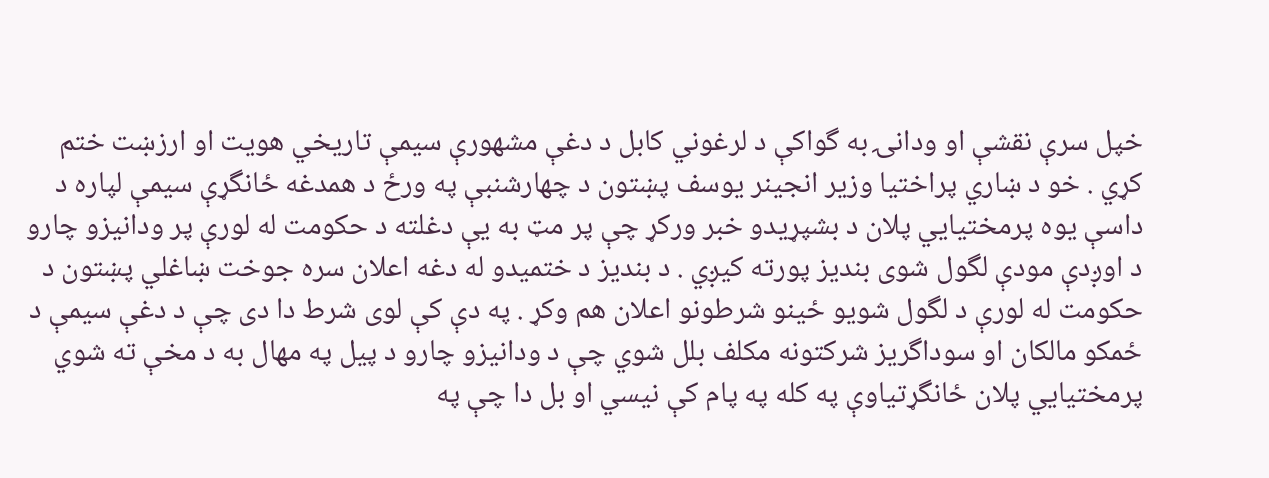خپل سرې نقشې او ودانۍ به گواکې د لرغوني کابل د دغې مشهورې سيمې تاريخي هويت او ارزښت ختم کړي . خو د ښاري پراختيا وزير انجينر يوسف پښتون د چهارشنبې په ورځ د همدغه ځانگړې سيمې لپاره د داسې يوه پرمختيايي پلان د بشپړيدو خبر ورکړ چې پر مټ به يې دغلته د حکومت له لورې پر ودانيزو چارو د اوږدې مودې لگول شوى بنديز پورته کيږي . د بنديز د ختميدو له دغه اعلان سره جوخت ښاغلي پښتون د حکومت له لورې د لگول شويو ځينو شرطونو اعلان هم وکړ . په دې کې لوى شرط دا دى چې د دغې سيمې د ځمکو مالکان او سوداگريز شرکتونه مکلف بلل شوي چې د ودانيزو چارو د پيل په مهال به د مخې ته شوي پرمختيايي پلان ځانگړتياوې په کله په پام کې نيسي او بل دا چې په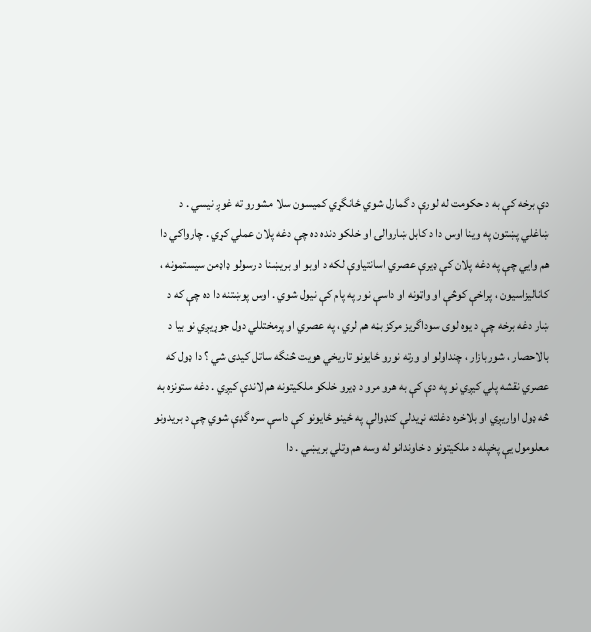دې برخه کې به د حکومت له لورې د گمارل شوي ځانگړي کميسون سلا مشورو ته غوږ نيسي . د ښاغلي پښتون په وينا اوس دا د کابل ښاروالۍ او خلکو دنده ده چې دغه پلان عملي کړي . چارواکي دا هم وايي چې په دغه پلان کې ډيرې عصري اسانتياوې لکه د اوبو او بريښنا د رسولو ډاډمن سيستمونه ، کاناليزاسيون ، پراخې کوڅې او واټونه او داسې نور په پام کې نيول شوي . اوس پوښتنه دا ده چې که د ښار دغه برخه چې د يوه لوى سوداگريز مرکز بڼه هم لري ، په عصري او پرمختللي دول جوړيږي نو بيا د بالاحصار ، شوربازار ، چنداولو او ورته نورو ځايونو تاريخي هويت څنگه ساتل کيدى شي ؟ دا ډول که عصري نقشه پلي کيږي نو په دې کې به هرو مرو د ډيرو خلکو ملکيتونه هم لاندې کيږي . دغه ستونزه به څه ډول اواريږي او بلاخره دغلته نړيدلې کنډوالې په ځينو ځايونو کې داسې سره گډې شوي چې د بريدونو معلومول يې پخپله د ملکيتونو د خاوندانو له وسه هم وتلي بريښي . دا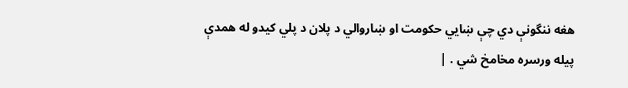هغه ننگونې دي چې ښايي حکومت او ښاروالي د پلان د پلي کيدو له همدې پيله ورسره مخامخ شي . |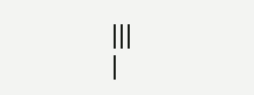|||
|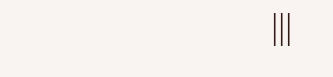|||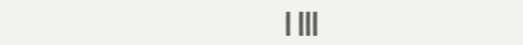| |||